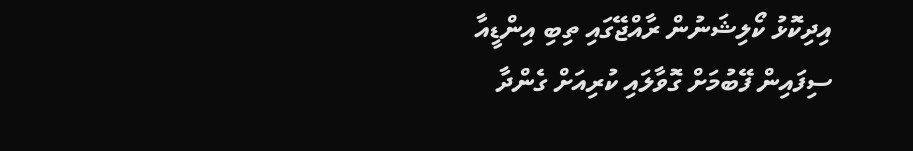އިދިކޮޅު ކޯލިޝަނުން ރާއްޖޭގައި ތިބި އިންޑީއާ ސިފައިން ފޭބުމަށް ގޮވާލައި ކުރިއަށް ގެންދާ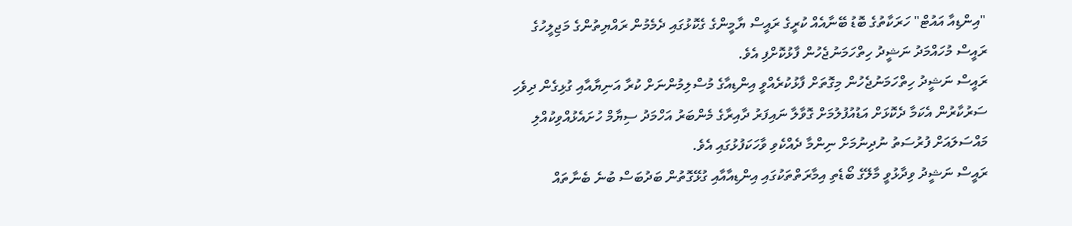"އިންޑިއާ އައުޓް" ހަރަކާތުގެ ބޮޑު ބޭނާއެއް ކުރީގެ ރައީސް ޔާމީންގެ ގެކޮޅުގައި ދެމެމުން ރައްޔިތުންގެ މަޖިލީހުގެ ރައީސް މުހައްމަދު ނަޝީދު ހިތްހަމަނުޖެހުން ފާޅުކޮށްފި އެވެ.
ރައީސް ނަޝީދު ހިތްހަމަނުޖެހުން މިގޮތަށް ފާޅުކުރެއްވީ އިންޑިއާގެ މުސްލިމުންނަށް ކުރާ އަނިޔާއާއި ގުޅިގެން ދިވެހި ސަރުކާރުން އެކަމާ ދެކޮޅަށް އަޑުއުފުލުމަށް ގޮވާލާ ނައިފަރު ދާއިރާގެ މެންބަރު އަހްމަދު ސިޔާމް ހުށައެޅުއްވިކުއްލި މައްސަލައަށް ފުރުސަތު ނުދިނުމަށް ނިންމާ ދެއްކެވި ވާހަކަފުޅުގައި އެވެ.
ރައީސް ނަޝީދު ވިދާޅުވީ މާލޭގެ ބޯޑެތި އިމާރަތްތަކުގައި އިންޑިއާއާއި ގުޅޭގޮތުން ބަދުބަސް ބުނެ ބެނާތައް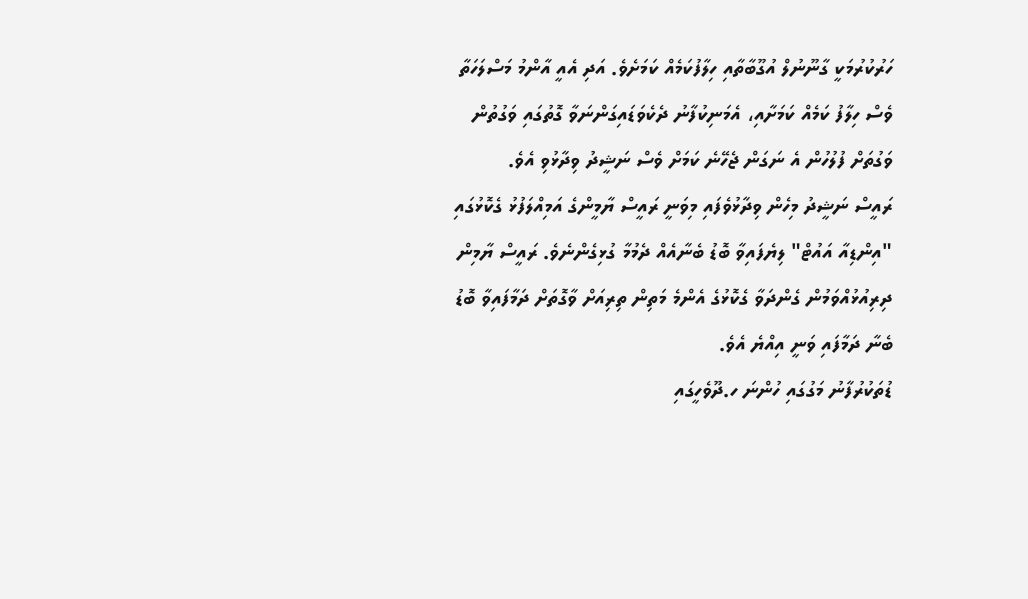ހަރުކުރުމަކީ ގާނޫނުލް އުގޫބާތާއި ހިލާފުކަމެއް ކަމަށެވެ. އަދި އެއީ އާންމު މަސްލަހަތާ ވެސް ހިލާފު ކަމެއް ކަމަށާއި، އެމަނިކުފާނު ދެކެވަޑައިގަންނަވާ ގޮތުގައި ވަގުތުން ވަގުތަށް ފުލުހުން އެ ނަގަން ޖެހޭނެ ކަމަށް ވެސް ނަޝީދު ވިދާޅުވި އެވެ.
ރައީސް ނަޝީދު މިހެން ވިދާޅުވެފައި މިވަނީ ރައީސް ޔާމީންގެ އަމިއްލަފުޅު ގެކޮޅުގައި "އިންޑިއާ އައުޓް" ލިޔެފައިވާ ބޮޑު ބެނާއެއް ދެމުމާ ގުޅިގެންނެވެ. ރައީސް ޔާމިން ދިރިއުޅުއްވަމުން ގެންދަވާ ގެކޮޅުގެ އެންމެ މަތިން ތިރިއަށް ވާގޮތަށް ދަމާފައިވާ ބޮޑު ބެނާ ދަމާފައި ވަނީ އިއްޔެ އެވެ.
ޑުތަކުރުފާނު މަގުގައި ހުންނަ ހ.ދޫވެހީގައި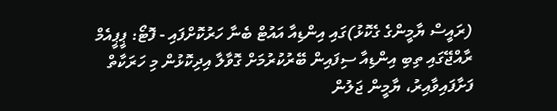(ރައީސް ޔާމީންގެ ގެކޮޅު)ގައި އިންޑިއާ އައުޓް ބެނާ ހަރުކޮށްފައި - ފޮޓޯ: ޕީޕީއެމް
ރާއްޖޭގައި ތިބި އިންޑިއާ ސިފައިން ބޭރުކުރުމަށް ގޮވާލާ އިދިކޮޅުން މި ހަރަކާތް ފަށާފައިވާއިރު، ޔާމީން ޖަލުން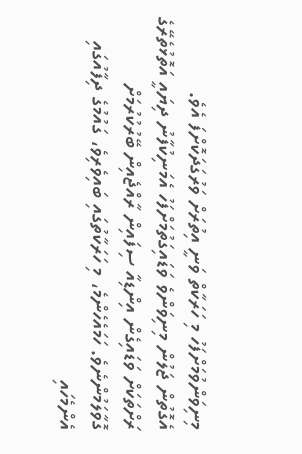މިނިވަންވުމަށްފަހު މި ހަރަކާތް ވަނީ އިތުރަށް ވަރުގަދަކޮށްފަ އެވެ.
އެގޮތުން ޖަލުން މިނިވަންވެ ވަޑައިގަތުމަށްފަހު އެމަނިކުފާނު ދިޔައީ އަތޮޅުތެރޭގެ ރަށްތަކަށް ވަޑައިގެން އިންޑިއާ ސިފައިން ރާއްޖެއިން ބޭރުކުރުމަށް ގޮވާލަމުންނެވެ. ހަމައެހެންމެ، މި ހަރަކާތުގައި ބައިވެރިވެ، ގައުމުގެ ދިފާއުގައި އެންމެހައި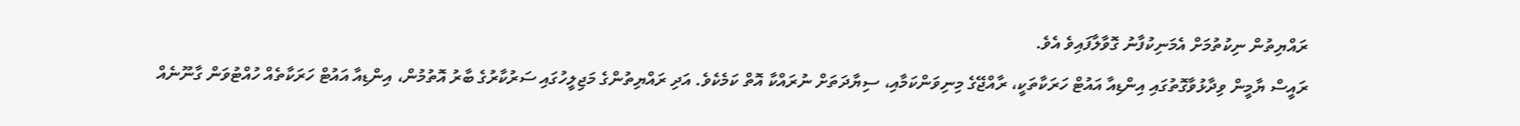ރައްޔިތުން ނިކުތުމަށް އެމަނިކުފާނު ގޮވާލާފައިވެ އެވެ.
ރައީސް ޔާމީން ވިދާޅުވާގޮތުގައި އިންޑިއާ އައުޓް ހަރަކާތަކީ، ރާއްޖޭގެ މިނިވަންކަމާއި، ސިޔާދަތަށް ނުރައްކާ އޮތް ކަމެކެވެ. އަދި ރައްޔިތުންގެ މަޖިލީހުގައި ސަރުކާރުގެ ބާރު އޮތުމުން، އިންޑިއާ އައުޓް ހަރަކާތެއް ހުއްޓުވަން ގާނޫނެއް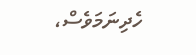ހެދިނަމަވެސް،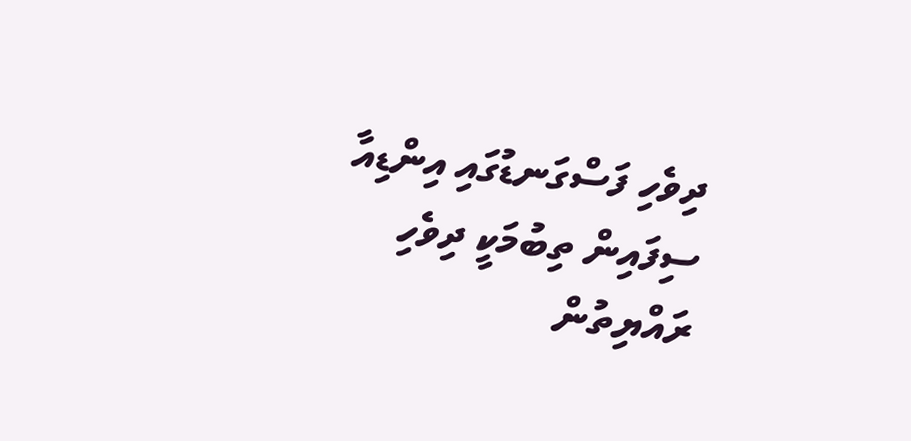ދިވެހި ފަސްގަނޑުގައި އިންޑިއާ ސިފައިން ތިބުމަކީ ދިވެހި ރައްޔިތުން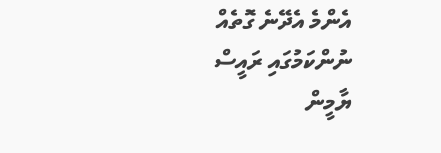އެންމެ އެދޭނެ ގޮތެއް ނުންކަމުގައި ރައީސް ޔާމީން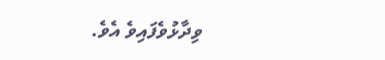ވިދާޅުވެފައިވެ އެވެ.